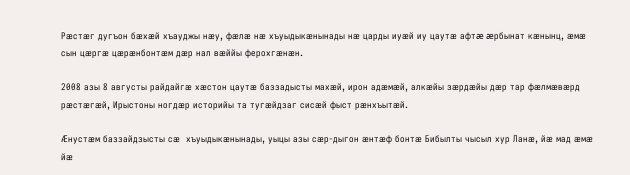Рæстæг дугъон бæхæй хъауджы нæу, фæлæ нæ хъуыдыкæнынады нæ царды иуæй иу цаутæ афтæ æрбынат кæнынц, æмæ сын цæргæ цæрæнбонтæм дæр нал вæййы ферохгæнæн.

2008 азы 8 августы райдайгæ хæстон цаутæ баззадысты махæй, ирон адæмæй, алкæйы зæрдæйы дæр тар фæлмæвæрд рæстæгæй, Ирыстоны ногдæр историйы та тугæйдзаг сисæй фыст рæнхъытæй.

Æнустæм баззайдзысты сæ  хъуыдыкæнынады, уыцы азы сæр-дыгон æнтæф бонтæ Бибылты чысыл хур Ланæ, йæ мад æмæ йæ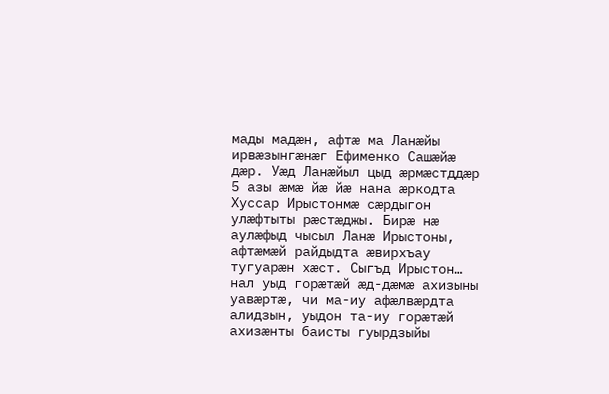мады мадæн, афтæ ма Ланæйы ирвæзынгæнæг Ефименко Сашæйæ дæр. Уæд Ланæйыл цыд æрмæстддæр 5 азы æмæ йæ йæ нана æркодта Хуссар Ирыстонмæ сæрдыгон улæфтыты рæстæджы. Бирæ нæ аулæфыд чысыл Ланæ Ирыстоны, афтæмæй райдыдта æвирхъау тугуарæн хæст. Сыгъд Ирыстон… нал уыд горæтæй æд-дæмæ ахизыны уавæртæ, чи ма-иу афæлвæрдта алидзын, уыдон та-иу горæтæй  ахизæнты баисты гуырдзыйы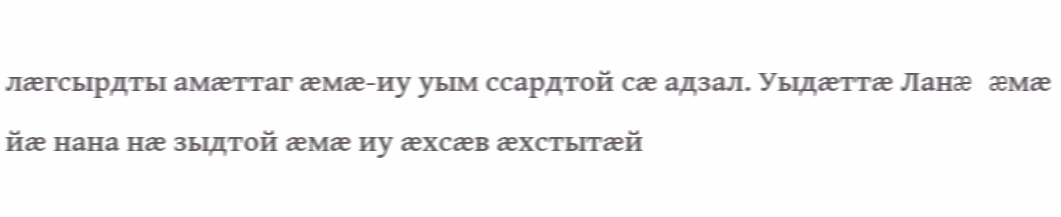лæгсырдты амæттаг æмæ-иу уым ссардтой сæ адзал. Уыдæттæ Ланæ æмæ йæ нана нæ зыдтой æмæ иу æхсæв æхстытæй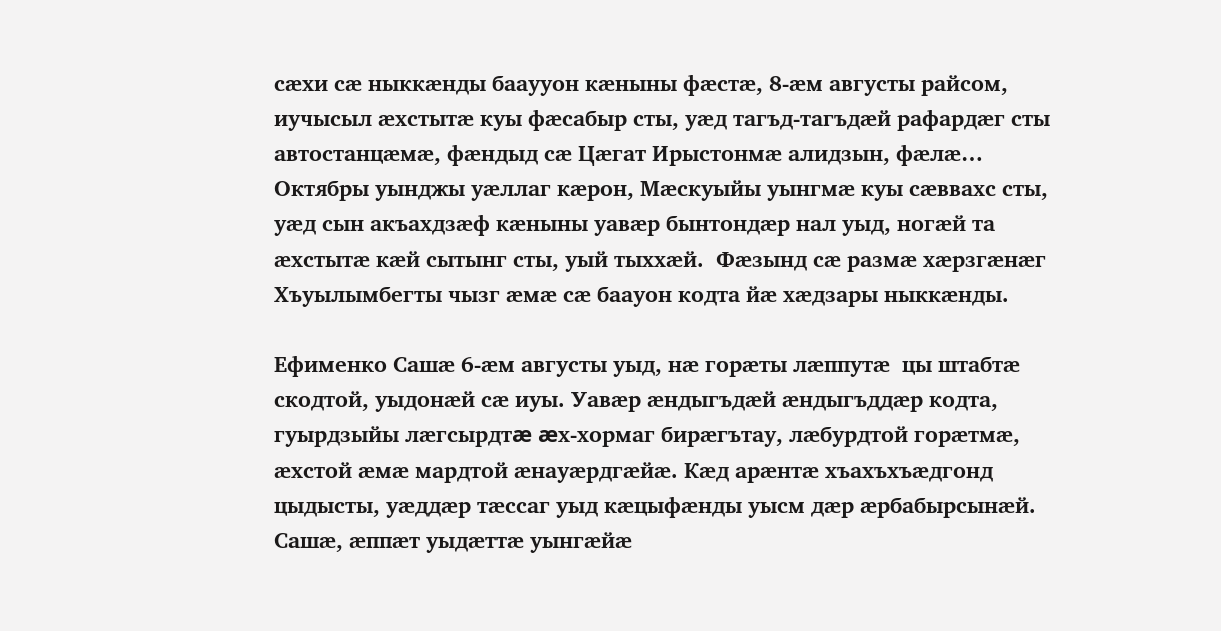сæхи сæ ныккæнды бааууон кæныны фæстæ, 8-æм августы райсом, иучысыл æхстытæ куы фæсабыр сты, уæд тагъд-тагъдæй рафардæг сты автостанцæмæ, фæндыд сæ Цæгат Ирыстонмæ алидзын, фæлæ… Октябры уынджы уæллаг кæрон, Мæскуыйы уынгмæ куы сæввахс сты, уæд сын акъахдзæф кæныны уавæр бынтондæр нал уыд, ногæй та æхстытæ кæй сытынг сты, уый тыххæй.  Фæзынд сæ размæ хæрзгæнæг Хъуылымбегты чызг æмæ сæ баауон кодта йæ хæдзары ныккæнды.

Ефименко Сашæ 6-æм августы уыд, нæ горæты лæппутæ  цы штабтæ скодтой, уыдонæй сæ иуы. Уавæр æндыгъдæй æндыгъддæр кодта, гуырдзыйы лæгсырдтæ æх-хормаг бирæгътау, лæбурдтой горæтмæ, æхстой æмæ мардтой æнауæрдгæйæ. Кæд арæнтæ хъахъхъæдгонд цыдысты, уæддæр тæссаг уыд кæцыфæнды уысм дæр æрбабырсынæй. Сашæ, æппæт уыдæттæ уынгæйæ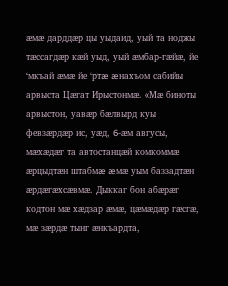æмæ дарддæр цы уыдаид, уый та ноджы тæссагдæр кæй уыд, уый æмбар-гæйæ, йе ‘мкъай æмæ йе ‘ртæ æнахъом сабийы арвыста Цæгат Ирыстонмæ. «Мæ биноты арвыстон, уавæр бæлвырд куы февзæрдæр ис, уæд, 6-æм авгусы, мæхæдæг та автостанцæй комкоммæ æрцыдтæн штабмæ æмæ уым баззадтæн æрдæгæхсæвмæ. Дыккаг бон абæрæг кодтон мæ хæдзар æмæ, цæмæдæр гæсгæ, мæ зæрдæ тынг æнкъардта,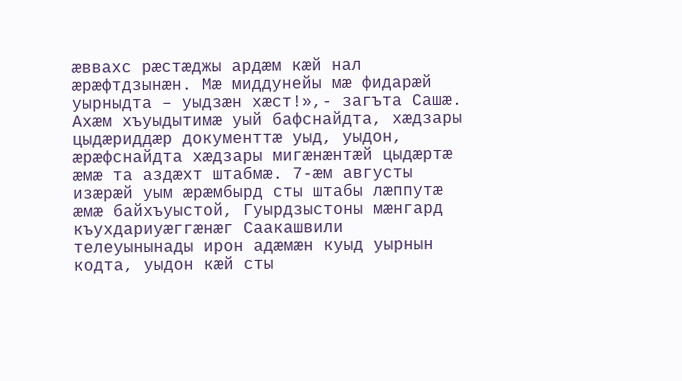æввахс рæстæджы ардæм кæй нал æрæфтдзынæн. Мæ миддунейы мæ фидарæй уырныдта – уыдзæн хæст!»,- загъта Сашæ.  Ахæм хъуыдытимæ уый бафснайдта, хæдзары цыдæриддæр документтæ уыд, уыдон, æрæфснайдта хæдзары мигæнæнтæй цыдæртæ æмæ та аздæхт штабмæ. 7-æм августы  изæрæй уым æрæмбырд сты штабы лæппутæ æмæ байхъуыстой, Гуырдзыстоны мæнгард къухдариуæггæнæг Саакашвили телеуынынады ирон адæмæн куыд уырнын кодта, уыдон кæй сты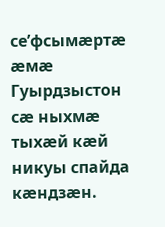се’фсымæртæ æмæ Гуырдзыстон сæ ныхмæ тыхæй кæй никуы спайда кæндзæн.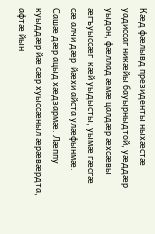Кæд фæлывд президенты ныхæстæ уадиссаг никæйы бауырныдтой, уæддæр уыдон, фæллад æмæ цалдæр æхсæвы æгъуыссæг  кæй уыдысты, уымæ гæсгæ сæ алчи дæр  йæхи айста улæфынмæ. Сашæ дæр ацыд хæдзармæ. Лæппу куыддæр йæ сæр хуыссæныл æрæвæрдта, афтæ йын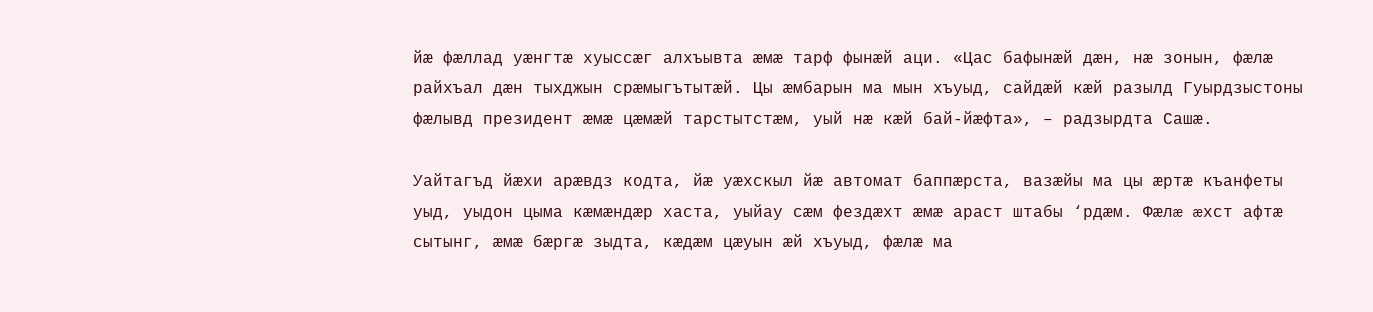йæ фæллад уæнгтæ хуыссæг алхъывта æмæ тарф фынæй аци. «Цас бафынæй дæн, нæ зонын, фæлæ райхъал дæн тыхджын срæмыгътытæй. Цы æмбарын ма мын хъуыд, сайдæй кæй разылд Гуырдзыстоны фæлывд президент æмæ цæмæй тарстытстæм, уый нæ кæй бай-йæфта», – радзырдта Сашæ.

Уайтагъд йæхи арæвдз кодта, йæ уæхскыл йæ автомат баппæрста, вазæйы ма цы æртæ къанфеты уыд, уыдон цыма кæмæндæр хаста, уыйау сæм фездæхт æмæ араст штабы ‘рдæм. Фæлæ æхст афтæ сытынг, æмæ бæргæ зыдта, кæдæм цæуын æй хъуыд, фæлæ ма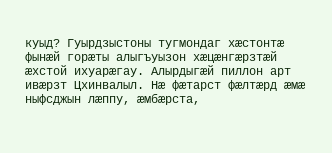куыд? Гуырдзыстоны тугмондаг хæстонтæ фынæй горæты алыгъуызон хæцæнгæрзтæй æхстой ихуарæгау. Алырдыгæй пиллон арт ивæрзт Цхинвалыл. Нæ фæтарст фæлтæрд æмæ ныфсджын лæппу, æмбæрста,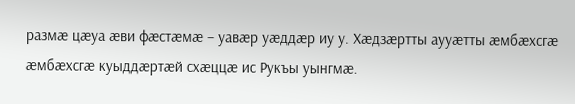размæ цæуа æви фæстæмæ – уавæр уæддæр иу у. Хæдзæртты аууæтты æмбæхсгæ æмбæхсгæ куыддæртæй схæццæ ис Рукъы уынгмæ.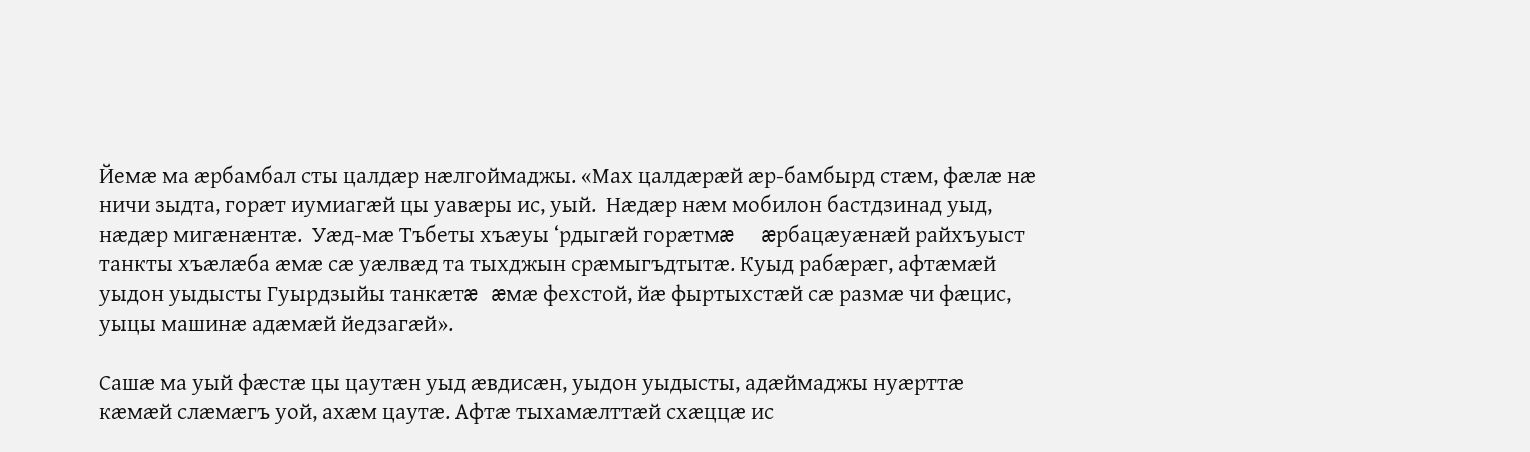Йемæ ма æрбамбал сты цалдæр нæлгоймаджы. «Мах цалдæрæй æр-бамбырд стæм, фæлæ нæ ничи зыдта, горæт иумиагæй цы уавæры ис, уый.  Нæдæр нæм мобилон бастдзинад уыд, нæдæр мигæнæнтæ.  Уæд-мæ Тъбеты хъæуы ‘рдыгæй горæтмæ  æрбацæуæнæй райхъуыст танкты хъæлæба æмæ сæ уæлвæд та тыхджын срæмыгъдтытæ. Куыд рабæрæг, афтæмæй уыдон уыдысты Гуырдзыйы танкæтæ æмæ фехстой, йæ фыртыхстæй сæ размæ чи фæцис, уыцы машинæ адæмæй йедзагæй».

Сашæ ма уый фæстæ цы цаутæн уыд æвдисæн, уыдон уыдысты, адæймаджы нуæрттæ кæмæй слæмæгъ уой, ахæм цаутæ. Афтæ тыхамæлттæй схæццæ ис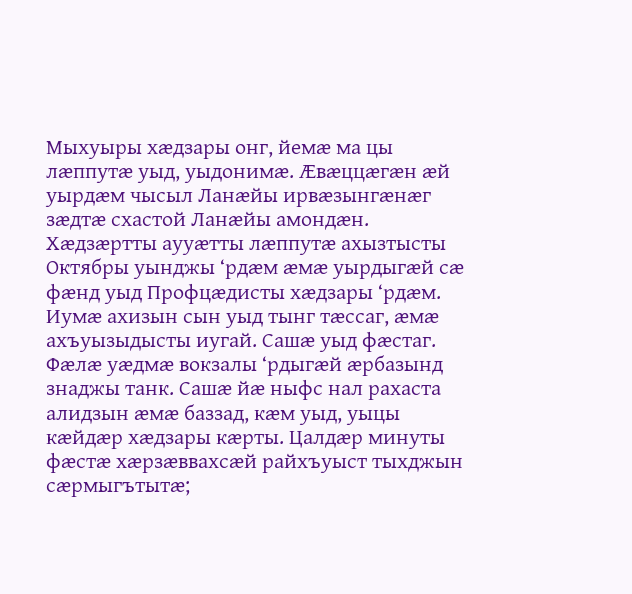Мыхуыры хæдзары онг, йемæ ма цы лæппутæ уыд, уыдонимæ. Æвæццæгæн æй уырдæм чысыл Ланæйы ирвæзынгæнæг зæдтæ схастой Ланæйы амондæн. Хæдзæртты аууæтты лæппутæ ахызтысты Октябры уынджы ‘рдæм æмæ уырдыгæй сæ фæнд уыд Профцæдисты хæдзары ‘рдæм. Иумæ ахизын сын уыд тынг тæссаг, æмæ ахъуызыдысты иугай. Сашæ уыд фæстаг. Фæлæ уæдмæ вокзалы ‘рдыгæй æрбазынд знаджы танк. Сашæ йæ ныфс нал рахаста  алидзын æмæ баззад, кæм уыд, уыцы кæйдæр хæдзары кæрты. Цалдæр минуты фæстæ хæрзæввахсæй райхъуыст тыхджын сæрмыгътытæ;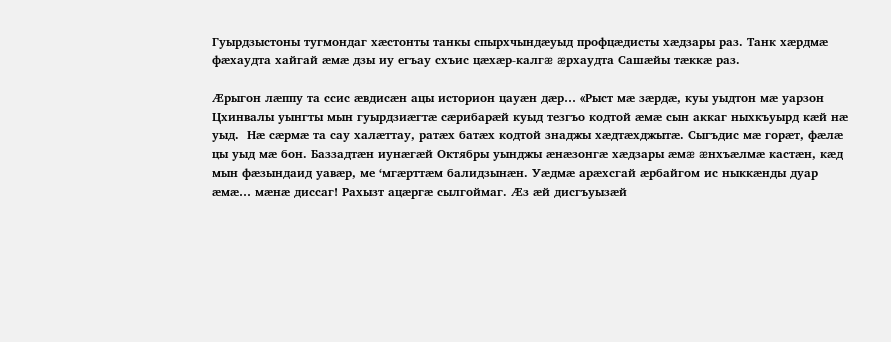Гуырдзыстоны тугмондаг хæстонты танкы спырхчындæуыд профцæдисты хæдзары раз. Танк хæрдмæ фæхаудта хайгай æмæ дзы иу егъау схъис цæхæр-калгæ æрхаудта Сашæйы тæккæ раз.

Æрыгон лæппу та ссис æвдисæн ацы историон цауæн дæр… «Рыст мæ зæрдæ, куы уыдтон мæ уарзон Цхинвалы уынгты мын гуырдзиæгтæ сæрибарæй куыд тезгъо кодтой æмæ сын аккаг ныхкъуырд кæй нæ уыд.  Нæ сæрмæ та сау халæттау, ратæх батæх кодтой знаджы хæдтæхджытæ. Сыгъдис мæ горæт, фæлæ цы уыд мæ бон. Баззадтæн иунæгæй Октябры уынджы æнæзонгæ хæдзары æмæ æнхъæлмæ кастæн, кæд мын фæзындаид уавæр, ме ‘мгæрттæм балидзынæн. Уæдмæ арæхсгай æрбайгом ис ныккæнды дуар æмæ… мæнæ диссаг! Рахызт ацæргæ сылгоймаг. Æз æй дисгъуызæй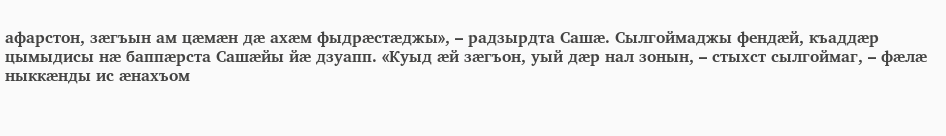афарстон, зæгъын ам цæмæн дæ ахæм фыдрæстæджы», – радзырдта Сашæ. Сылгоймаджы фендæй, къаддæр цымыдисы нæ баппæрста Сашæйы йæ дзуапп. «Куыд æй зæгъон, уый дæр нал зонын, – стыхст сылгоймаг, – фæлæ ныккæнды ис æнахъом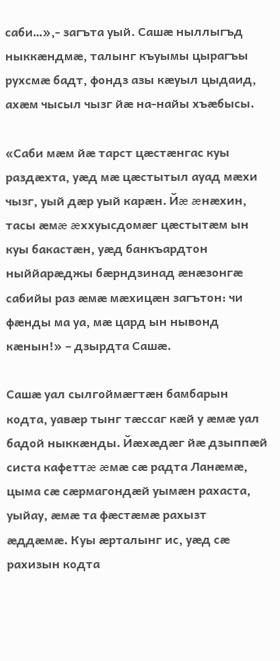саби…»,- загъта уый. Сашæ ныллыгъд ныккæндмæ, талынг къуымы цырагъы рухсмæ бадт, фондз азы кæуыл цыдаид, ахæм чысыл чызг йæ на-найы хъæбысы.

«Саби мæм йæ тарст цæстæнгас куы раздæхта, уæд мæ цæстытыл ауад мæхи  чызг, уый дæр уый карæн. Йæ æнæхин, тасы æмæ æххуысдомæг цæстытæм ын куы бакастæн, уæд банкъардтон ныййарæджы бæрндзинад æнæзонгæ сабийы раз æмæ мæхицæн загътон: чи фæнды ма уа, мæ цард ын нывонд кæнын!» – дзырдта Сашæ.

Сашæ уал сылгоймæгтæн бамбарын кодта, уавæр тынг тæссаг кæй у æмæ уал бадой ныккæнды. Йæхæдæг йæ дзыппæй систа кафеттæ æмæ сæ радта Ланæмæ, цыма сæ сæрмагондæй уымæн рахаста, уыйау, æмæ та фæстæмæ рахызт æддæмæ. Куы æрталынг ис, уæд сæ рахизын кодта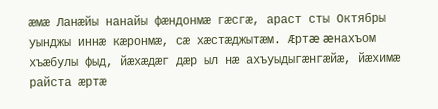æмæ Ланæйы нанайы фæндонмæ гæсгæ, араст сты Октябры уынджы иннæ кæронмæ, сæ хæстæджытæм. Æртæ æнахъом хъæбулы фыд, йæхæдæг дæр ыл нæ ахъуыдыгæнгæйæ, йæхимæ райста æртæ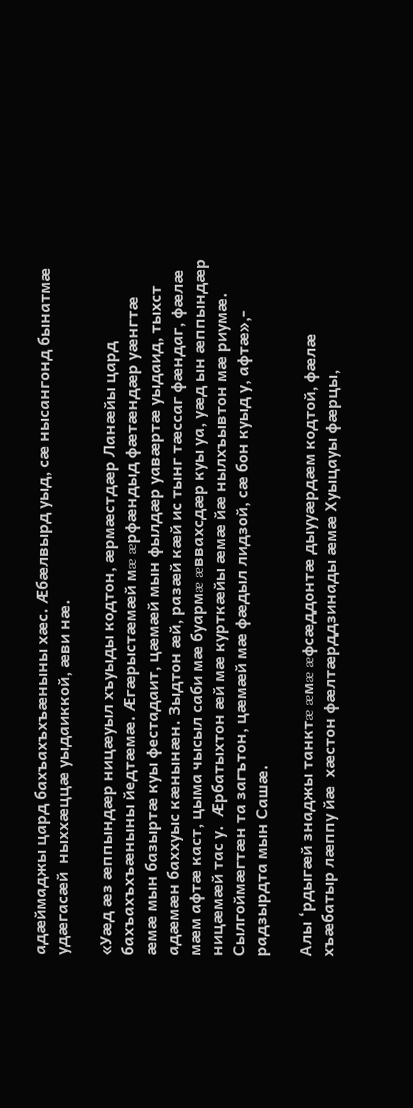адæймаджы цард бахъахъхъæныны хæс. Æбæлвырд уыд, сæ нысангонд бынатмæ удæгасæй  ныххæццæ уыдаиккой, æви нæ.

«Уæд æз æппындæр ницæуыл хъуыды кодтон, æрмæстдæр Ланæйы цард бахъахъхъæныны йедтæмæ. Æгæрыстæмæй мæ æрфæндыд фæтæндæр уæнгтæ æмæ мын базыртæ куы фестадаит, цæмæй мын фылдæр уавæртæ уыдаид, тыхст адæмæн баххуыс кæнынæн. Зыдтон æй, разæй кæй ис тынг тæссаг фæндаг, фæлæ мæм афтæ каст, цыма чысыл саби мæ буармæ æввахсдæр куы уа, уæд ын æппындæр ницæмæй тас у.  Æрбатыхтон æй мæ курткæйы æмæ йæ нылхъывтон мæ риумæ. Сылгоймæгтæн та загътон, цæмæй мæ фæдыл лидзой, сæ бон куыд у, афтæ»,- радзырдта мын Сашæ.

Алы ‘рдыгæй знаджы танктæ æмæ æфсæддонтæ дыууæрдæм кодтой, фæлæ хъæбатыр лæппу йæ  хæстон фæлтæрддзинады æмæ Хуыцауы фæрцы,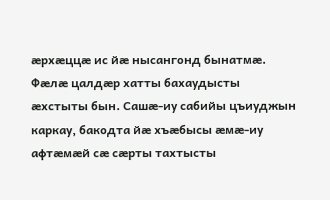æрхæццæ ис йæ нысангонд бынатмæ. Фæлæ цалдæр хатты бахаудысты  æхстыты бын. Сашæ-иу сабийы цъиуджын каркау, бакодта йæ хъæбысы æмæ-иу афтæмæй сæ сæрты тахтысты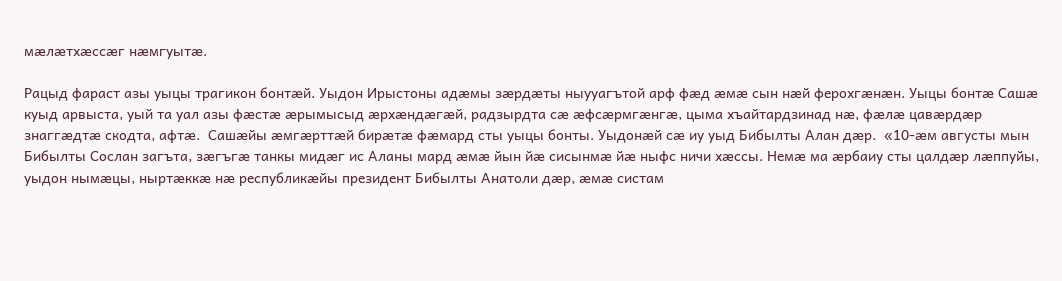мæлæтхæссæг нæмгуытæ.

Рацыд фараст азы уыцы трагикон бонтæй. Уыдон Ирыстоны адæмы зæрдæты ныууагътой арф фæд æмæ сын нæй ферохгæнæн. Уыцы бонтæ Сашæ куыд арвыста, уый та уал азы фæстæ æрымысыд æрхæндæгæй, радзырдта сæ æфсæрмгæнгæ, цыма хъайтардзинад нæ, фæлæ цавæрдæр знаггæдтæ скодта, афтæ.  Сашæйы æмгæрттæй бирæтæ фæмард сты уыцы бонты. Уыдонæй сæ иу уыд Бибылты Алан дæр.  «10-æм августы мын Бибылты Сослан загъта, зæгъгæ танкы мидæг ис Аланы мард æмæ йын йæ сисынмæ йæ ныфс ничи хæссы. Немæ ма æрбаиу сты цалдæр лæппуйы, уыдон нымæцы, ныртæккæ нæ республикæйы президент Бибылты Анатоли дæр, æмæ систам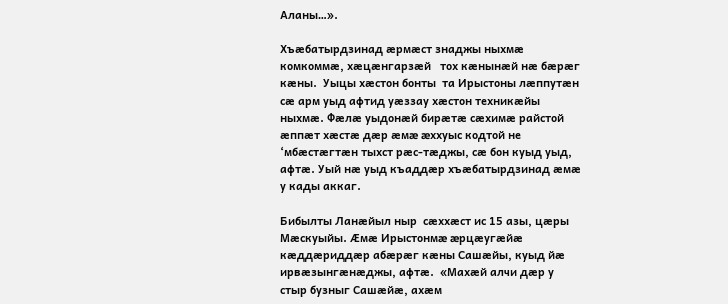Аланы…».

Хъæбатырдзинад æрмæст знаджы ныхмæ  комкоммæ, хæцæнгарзæй   тох кæнынæй нæ бæрæг кæны.  Уыцы хæстон бонты  та Ирыстоны лæппутæн сæ арм уыд афтид уæззау хæстон техникæйы ныхмæ. Фæлæ уыдонæй бирæтæ сæхимæ райстой æппæт хæстæ дæр æмæ æххуыс кодтой не ‘мбæстæгтæн тыхст рæс-тæджы, сæ бон куыд уыд, афтæ. Уый нæ уыд къаддæр хъæбатырдзинад æмæ у кады аккаг.

Бибылты Ланæйыл ныр  сæххæст ис 15 азы, цæры Мæскуыйы. Æмæ Ирыстонмæ æрцæугæйæ кæддæриддæр абæрæг кæны Сашæйы, куыд йæ ирвæзынгæнæджы, афтæ.  «Махæй алчи дæр у стыр бузныг Сашæйæ, ахæм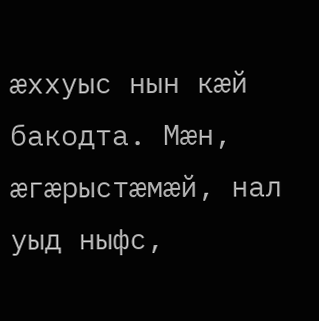æххуыс нын кæй бакодта. Мæн, æгæрыстæмæй, нал уыд ныфс,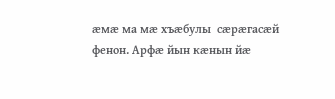æмæ ма мæ хъæбулы  сæрæгасæй фенон. Арфæ йын кæнын йæ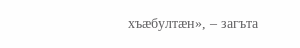хъæбултæн», – загъта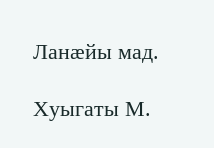Ланæйы мад.

Хуыгаты М.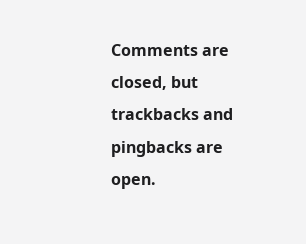Comments are closed, but trackbacks and pingbacks are open.